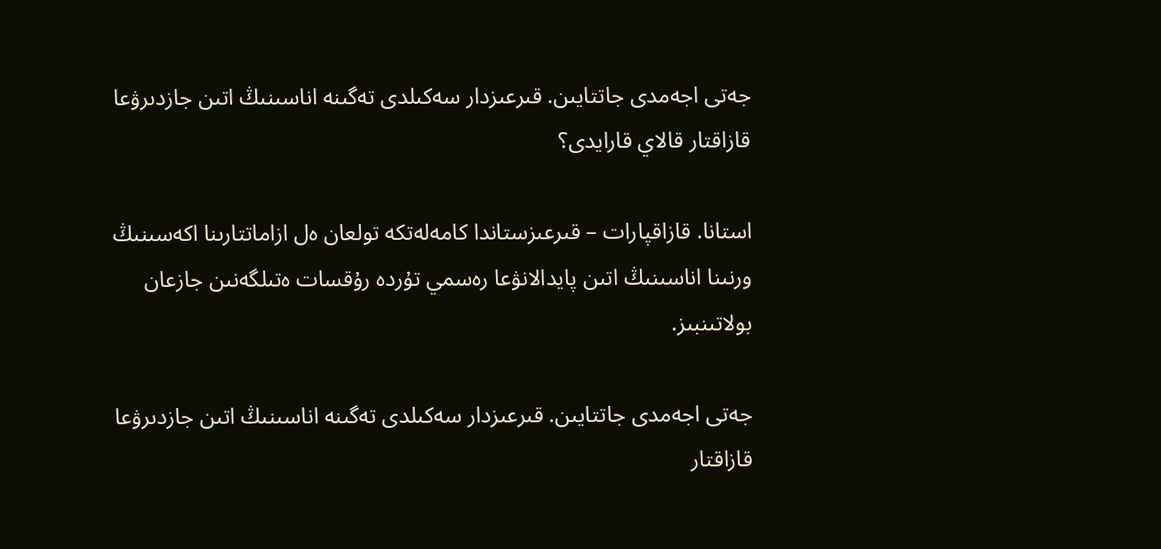جەتى اجەمدى جاتتايىن. قىرعىزدار سەكىلدى تەگىنە اناسىنىڭ اتىن جازدىرۋعا قازاقتار قالاي قارايدى؟

استانا. قازاقپارات – قىرعىزستاندا كامەلەتكە تولعان ەل ازاماتتارىنا اكەسىنىڭ ورنىنا اناسىنىڭ اتىن پايدالانۋعا رەسمي تۇردە رۇقسات ەتىلگەنىن جازعان بولاتىنبىز.

جەتى اجەمدى جاتتايىن. قىرعىزدار سەكىلدى تەگىنە اناسىنىڭ اتىن جازدىرۋعا قازاقتار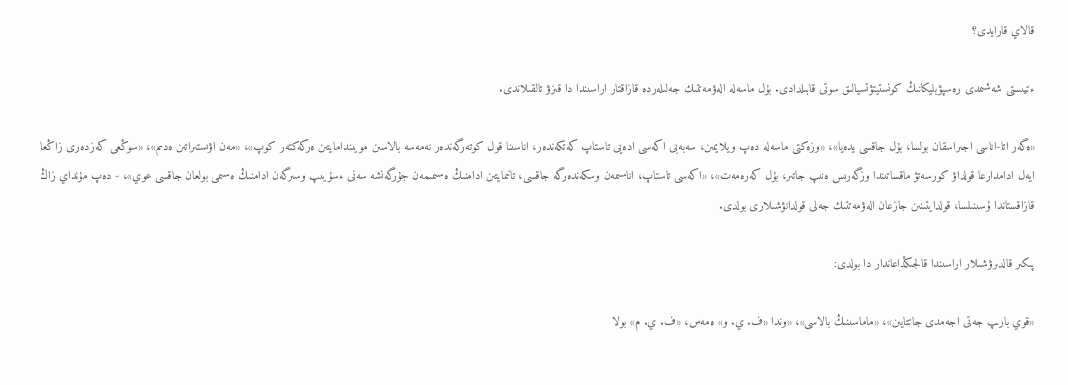قالاي قارايدى؟

ءتيىستى شەشىمدى رەسپۋبليكانىڭ كونستيتۋتسيالىق سوتى قابىلدادى. بۇل ماسەلە الەۋمەتتىك جەلىلەردە قازاقتار اراسىندا دا قىزۋ تالقىلاندى.

«ەگەر اتا-اناسى اجىراسقان بولسا، بۇل جاقسى يدەيا»، «وزەكتى ماسەلە دەپ ويلايمىن، سەبەبى اكەسى ادەيى تاستاپ كەتكەندەر، اناسىنا قول كوتەرگەندەر نەمەسە بالاسىن مويىندامايتىن ەركەكتەر كوپ»، «مەن اۋىستىراتىن ەدىم»، «سوڭعى كەزدەرى زاڭعا ايەل ادامدارعا قولداۋ كورسەتۋ ماقساتىندا وزگەرىس ەنىپ جاتىر، بۇل كەرەمەت»، «اكەسى تاستاپ، اناسىمەن وسكەندەرگە جاقسى، تانىمايتىن ادامنىڭ ەسىمىمەن جۇرگەنشە سەنى ءسۇيىپ وسىرگەن ادامنىڭ ەسىمى بولعان جاقسى عوي»، - دەپ مۇنداي زاڭ قازاقستاندا ۇسىنىلسا، قولدايتىنىن جازعان الەۋمەتتىك جەلى قولدانۋشىلارى بولدى.

پىكىر قالدىرۋشىلار اراسىندا قالجىڭداعاندار دا بولدى:

«قوي بارىپ جەتى اجەمدى جاتتايىن»، «ماماسىنىڭ بالاسى»، «وندا «ف. ي. و» ەمەس، «ف. ي. م» بولا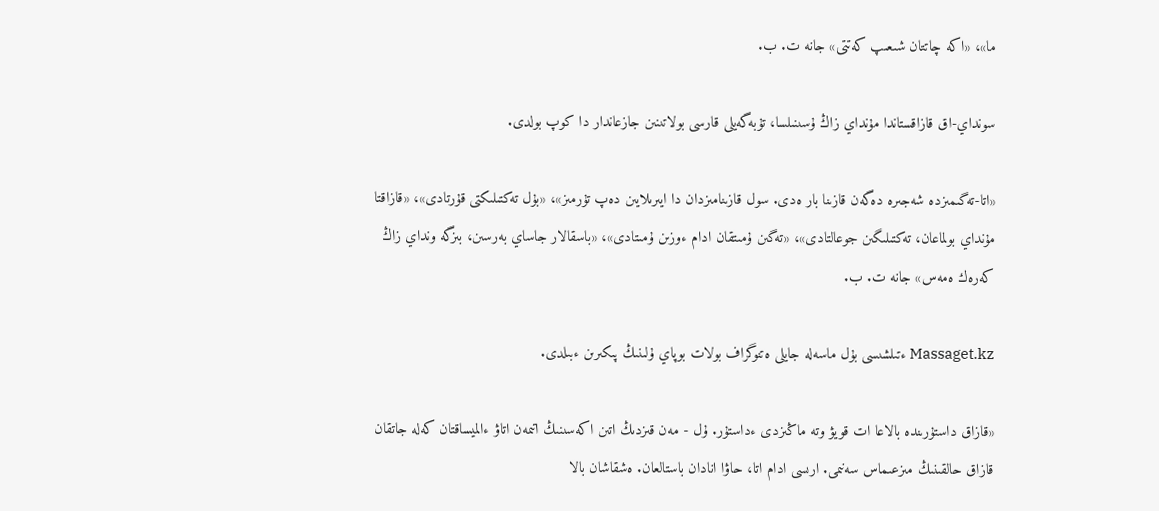ما»، «اكە چاتتان شىعىپ كەتتى» جانە ت. ب.

سونداي-اق قازاقستاندا مۇنداي زاڭ ۇسىنىلسا، تۇبەگەيلى قارسى بولاتىنىن جازعاندار دا كوپ بولدى.

«اتا-تەگىمىزدە شەجىرە دەگەن قازىنا بار ەدى. سول قازىنامىزدان دا ايىرىلايىن دەپ تۇرمىز»، «بۇل تەكتىلىكتى قۇرتادى»، «قازاقتا مۇنداي بولماعان، تەكتىلىگىن جوعالتادى»، «تەگىن ۇمىتقان ادام ءوزىن ۇمىتادى»، «باسقالار جاساي بەرسىن، بىزگە ونداي زاڭ كەرەك ەمەس» جانە ت. ب.

Massaget.kz ءتىلشىسى بۇل ماسەلە جايلى ەتنوگراف بولات بوپاي ۇلىنىڭ پىكىرىن ءبىلدى.

«قازاق داستۇرىندە بالاعا ات قويۋ وتە ماڭىزدى ءداستۇر. ۇل - مەن قىزدىڭ اتىن اكەسىنىڭ اتىمەن اتاۋ ءالميساقتان كەلە جاتقان قازاق حالقىنىڭ مىزعىماس سەنىمى. ارىسى ادام اتا، حاۋا انادان باستالعان. ەشقاشان بالا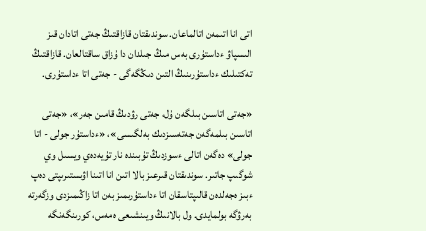اتى انا اتىمەن اتالماعان. سوندىقتان قازاقتىڭ جەتى اتادان قىز الىسپاۋ ءداستۇرى بەس مىڭ جىلدان دا ۇزاق ساقتالعان. قازاقتىڭ تەكتىلىك ءداستۇرىنىڭ التىن دىڭگەگى - جەتى اتا ءداستۇرى.

«جەتى اتاسىن بىلگەن ۇل، جەتى رۋدىڭ قامىن جەر»، «جەتى اتاسىن بىلمەگەن جەتەسىزدىك بەلگىسى»، «ءداستۇر جولى - اتا جولى» دەگەن اتالى ءسوزدىڭ تۇبىندە نار تۇيەدەي ويسىل وي شوگىپ جاتىر. سوندىقتان قىرعىز بالا اتىن انا اتىنا اۋىستىرىپتى دەپ ءبىز ەجەلدەن قالىپتاسقان اتا ءداستۇرىمىز بەن اتا زاڭىمىزدى وزگەرتە بەرۋگە بولمايدى. ول بالانىڭ ويىنشىعى ەمەس، كورىنگەنگە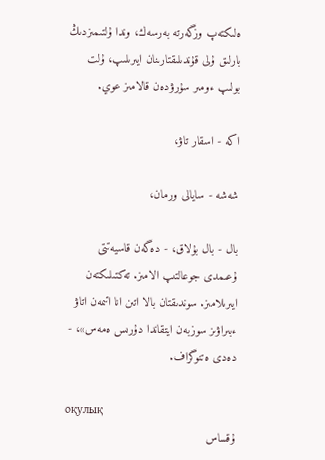ەلىكتەپ وزگەرتە بەرسەك، وندا ۇلتىمىزدىڭ بارلىق ۇلى قۇندىلىقتارىنان ايىرىلىپ، ۇلت بولىپ ءومىر سۇرۋدەن قالامىز عوي.

اكە - اسقار تاۋ،

شەشە - سايالى ورمان،

بال - بال بۇلاق، - دەگەن قاسيەتتى ۇعىمدى جوعالتىپ الامىز. تەكتىلىكتەن ايىرىلامىز. سوندىقتان بالا اتىن انا اتىمەن اتاۋ ءبىراۋىز سوزبەن ايتقاندا دۇرىس ەمەس»، - دەدى ەتنوگراف.

оқулық
ۇقساس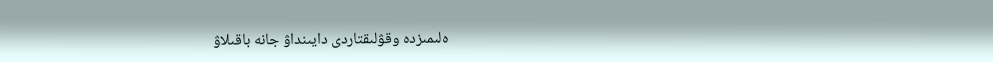ەلىمىزدە وقۋلىقتاردى دايىنداۋ جانە باقىلاۋ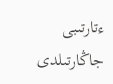ءتارتىبى جاڭارتىلدى